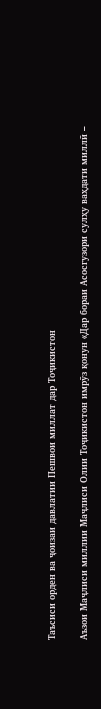Таъсиси орден ва ҷоизаи давлатии Пешвои миллат дар Тоҷикистон

Аъзои Маҷлиси миллии Маҷлиси Олии Тоҷикистон имрӯз қонун «Дар бораи Асосгузори сулҳу ваҳдати миллӣ –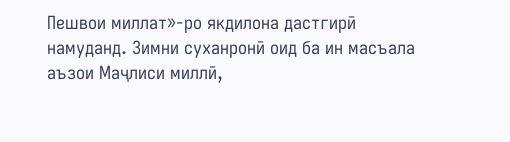Пешвои миллат»-ро якдилона дастгирӣ намуданд. Зимни суханронӣ оид ба ин масъала аъзои Маҷлиси миллӣ,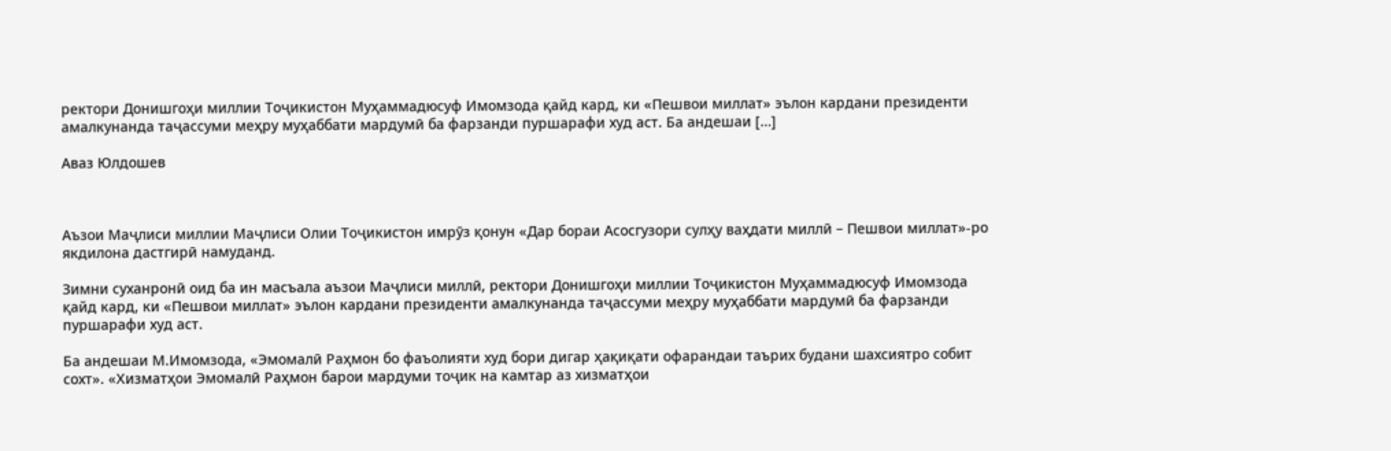ректори Донишгоҳи миллии Тоҷикистон Муҳаммадюсуф Имомзода қайд кард, ки «Пешвои миллат» эълон кардани президенти амалкунанда таҷассуми меҳру муҳаббати мардумӣ ба фарзанди пуршарафи худ аст. Ба андешаи […]

Аваз Юлдошев



Аъзои Маҷлиси миллии Маҷлиси Олии Тоҷикистон имрӯз қонун «Дар бораи Асосгузори сулҳу ваҳдати миллӣ – Пешвои миллат»-ро якдилона дастгирӣ намуданд.

Зимни суханронӣ оид ба ин масъала аъзои Маҷлиси миллӣ, ректори Донишгоҳи миллии Тоҷикистон Муҳаммадюсуф Имомзода қайд кард, ки «Пешвои миллат» эълон кардани президенти амалкунанда таҷассуми меҳру муҳаббати мардумӣ ба фарзанди пуршарафи худ аст.

Ба андешаи М.Имомзода, «Эмомалӣ Раҳмон бо фаъолияти худ бори дигар ҳақиқати офарандаи таърих будани шахсиятро собит сохт». «Хизматҳои Эмомалӣ Раҳмон барои мардуми тоҷик на камтар аз хизматҳои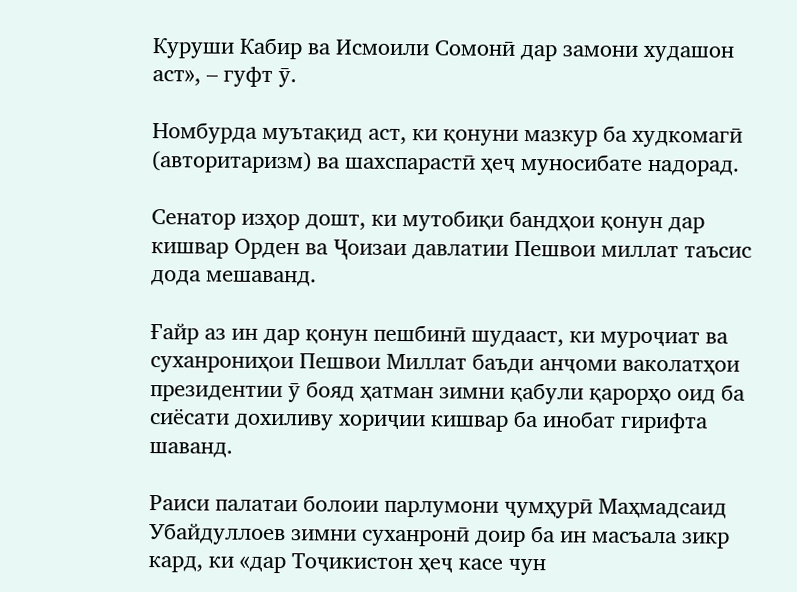Куруши Кабир ва Исмоили Сомонӣ дар замони худашон аст», – гуфт ӯ.

Номбурда муътақид аст, ки қонуни мазкур ба худкомагӣ (авторитаризм) ва шахспарастӣ ҳеҷ муносибате надорад.

Сенатор изҳор дошт, ки мутобиқи бандҳои қонун дар кишвар Орден ва Ҷоизаи давлатии Пешвои миллат таъсис дода мешаванд.

Ғайр аз ин дар қонун пешбинӣ шудааст, ки муроҷиат ва суханрониҳои Пешвои Миллат баъди анҷоми ваколатҳои президентии ӯ бояд ҳатман зимни қабули қарорҳо оид ба сиёсати дохиливу хориҷии кишвар ба инобат гирифта шаванд.

Раиси палатаи болоии парлумони ҷумҳурӣ Маҳмадсаид Убайдуллоев зимни суханронӣ доир ба ин масъала зикр кард, ки «дар Тоҷикистон ҳеҷ касе чун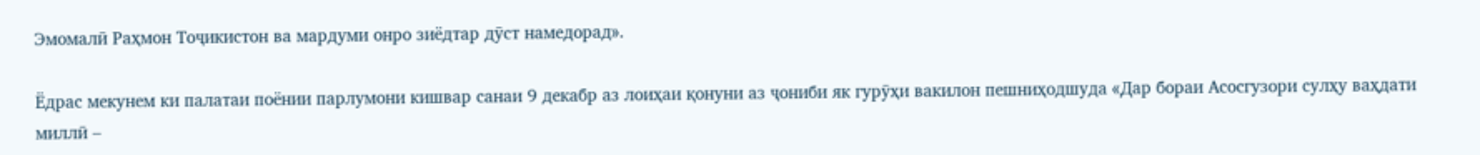Эмомалӣ Раҳмон Тоҷикистон ва мардуми онро зиёдтар дӯст намедорад».

Ёдрас мекунем ки палатаи поёнии парлумони кишвар санаи 9 декабр аз лоиҳаи қонуни аз ҷониби як гурӯҳи вакилон пешниҳодшуда «Дар бораи Асосгузори сулҳу ваҳдати миллӣ –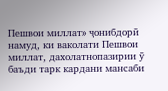Пешвои миллат» ҷонибдорӣ намуд, ки ваколати Пешвои миллат, дахолатнопазирии ӯ баъди тарк кардани мансаби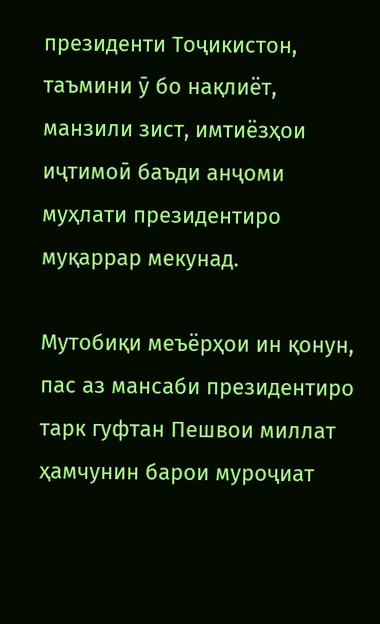президенти Тоҷикистон, таъмини ӯ бо нақлиёт, манзили зист, имтиёзҳои иҷтимоӣ баъди анҷоми муҳлати президентиро муқаррар мекунад.

Мутобиқи меъёрҳои ин қонун, пас аз мансаби президентиро тарк гуфтан Пешвои миллат ҳамчунин барои муроҷиат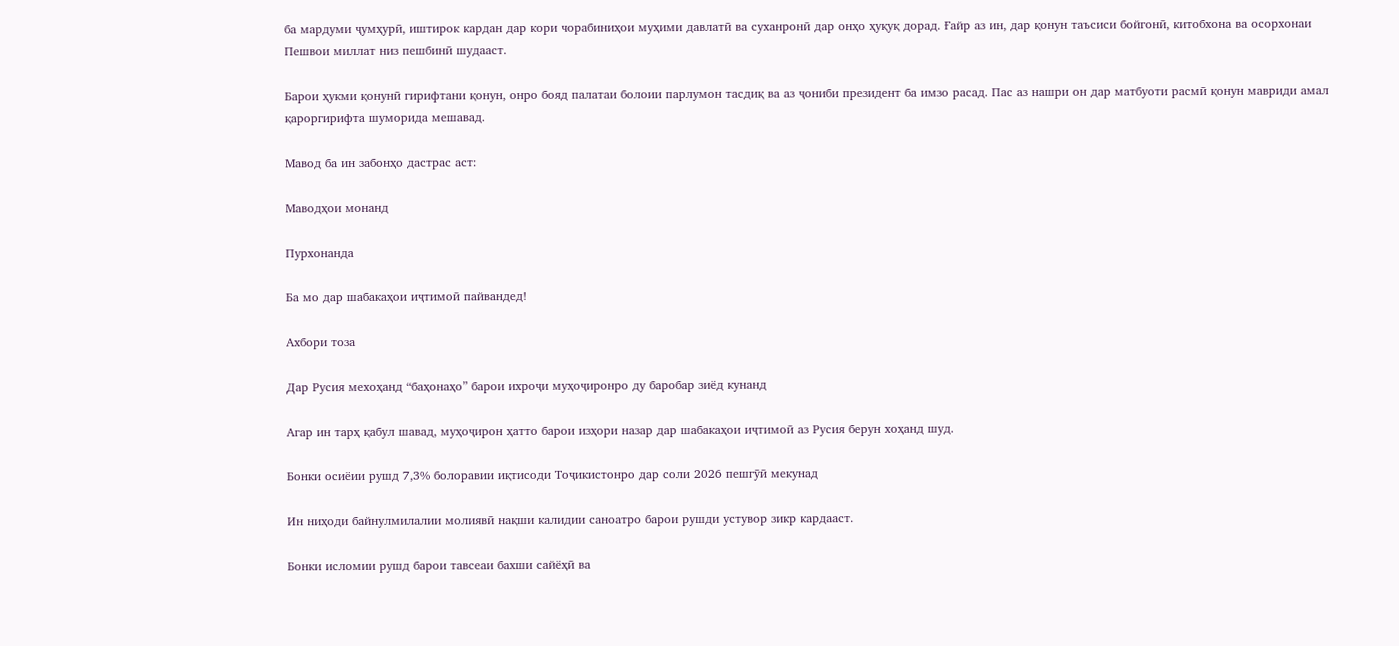ба мардуми ҷумҳурӣ, иштирок кардан дар кори чорабиниҳои муҳими давлатӣ ва суханронӣ дар онҳо ҳуқуқ дорад. Ғайр аз ин, дар қонун таъсиси бойгонӣ, китобхона ва осорхонаи Пешвои миллат низ пешбинӣ шудааст.

Барои ҳукми қонунӣ гирифтани қонун, онро бояд палатаи болоии парлумон тасдиқ ва аз ҷониби президент ба имзо расад. Пас аз нашри он дар матбуоти расмӣ қонун мавриди амал қароргирифта шуморида мешавад.

Мавод ба ин забонҳо дастрас аст:

Маводҳои монанд

Пурхонанда

Ба мо дар шабакаҳои иҷтимоӣ пайвандед!

Ахбори тоза

Дар Русия мехоҳанд “баҳонаҳо” барои ихроҷи муҳоҷиронро ду баробар зиёд кунанд

Агар ин тарҳ қабул шавад, муҳоҷирон ҳатто барои изҳори назар дар шабакаҳои иҷтимоӣ аз Русия берун хоҳанд шуд.

Бонки осиёии рушд 7,3% болоравии иқтисоди Тоҷикистонро дар соли 2026 пешгӯӣ мекунад

Ин ниҳоди байнулмилалии молиявӣ нақши калидии саноатро барои рушди устувор зикр кардааст.

Бонки исломии рушд барои тавсеаи бахши сайёҳӣ ва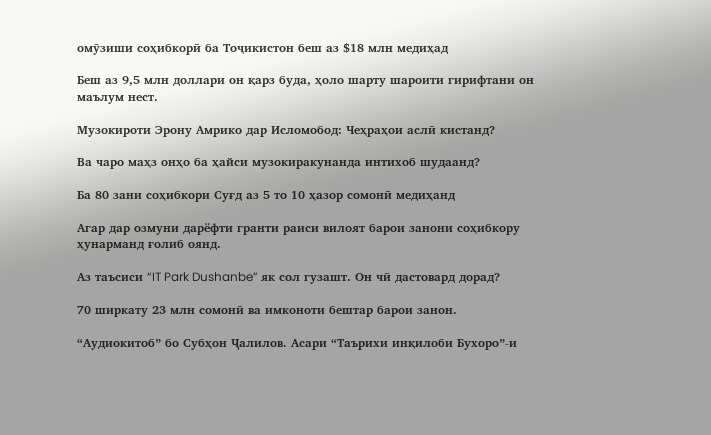омӯзиши соҳибкорӣ ба Тоҷикистон беш аз $18 млн медиҳад

Беш аз 9,5 млн доллари он қарз буда, ҳоло шарту шароити гирифтани он маълум нест.

Музокироти Эрону Амрико дар Исломобод: Чеҳраҳои аслӣ кистанд?

Ва чаро маҳз онҳо ба ҳайси музокиракунанда интихоб шудаанд?

Ба 80 зани соҳибкори Суғд аз 5 то 10 ҳазор сомонӣ медиҳанд

Агар дар озмуни дарёфти гранти раиси вилоят барои занони соҳибкору ҳунарманд ғолиб оянд.

Аз таъсиси “IT Park Dushanbe” як сол гузашт. Он чӣ дастовард дорад?

70 ширкату 23 млн сомонӣ ва имконоти бештар барои занон.

“Аудиокитоб” бо Субҳон Ҷалилов. Асари “Таърихи инқилоби Бухоро”-и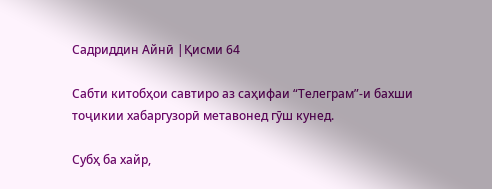Садриддин Айнӣ |Қисми 64

Cабти китобҳои савтиро аз саҳифаи “Телеграм”-и бахши тоҷикии хабаргузорӣ метавонед гӯш кунед.

Субҳ ба хайр,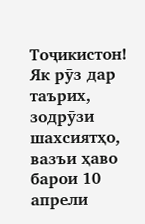Тоҷикистон! Як рӯз дар таърих, зодрӯзи шахсиятҳо, вазъи ҳаво барои 10 апрели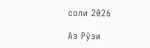соли 2026

Аз Рӯзи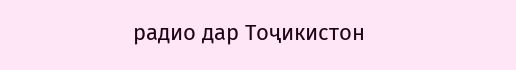радио дар Тоҷикистон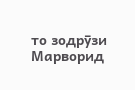то зодрӯзи Марворид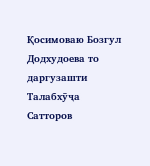Қосимоваю Бозгул Додхудоева то даргузашти Талабхӯҷа Сатторов